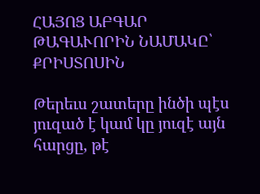ՀԱՅՈՑ ԱԲԳԱՐ ԹԱԳԱՒՈՐԻՆ ՆԱՄԱԿԸ՝ ՔՐԻՍՏՈՍԻՆ

Թերեւս շատերը ինծի պէս յուզած է կամ կը յուզէ այն հարցը, թէ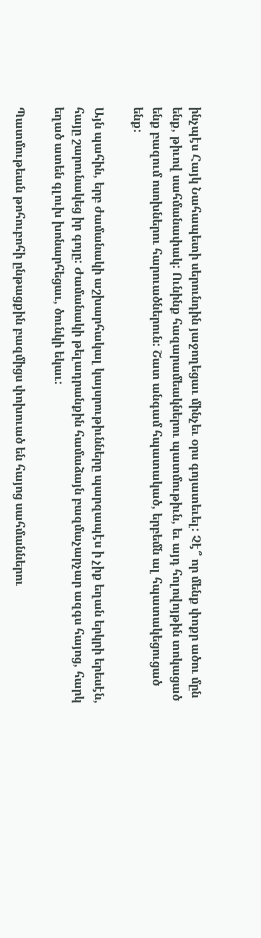ինչպէս Հայկ Նահապետի սերունդին յաջողեցաւ մինչեւ օրս գոյատեւել: Չէ՞ որ մենք փոքր ածու մըն ենք, թիւով սահմանափակ: Ունինք հազարամեակներու պատմութիւն, եւ այդ հոլովոյթին տոկացած ենք բազում ոսոխներու հարուածներուն: Շատ անգամ հպատակած, երբեմն ալ հպատակեցուցած ենք:

Այն պահին, երբ ժամանակի աշխարհակալ կայսրութիւնները պարզապէս ի չիք եղան երկրի երեսէն, հայը շարունակեց իր գոյը: Ժամանակի թելադրանքին համաձայն բազմաչարչար ազգս հայոց, հարկ եղած ատեն գլուխ խոնարհեցաւ, ծունկի եկաւ:

Պատմութեան թոհուբոհի ընթացքին բազմիցս փոխուած են հայոց սահմաններու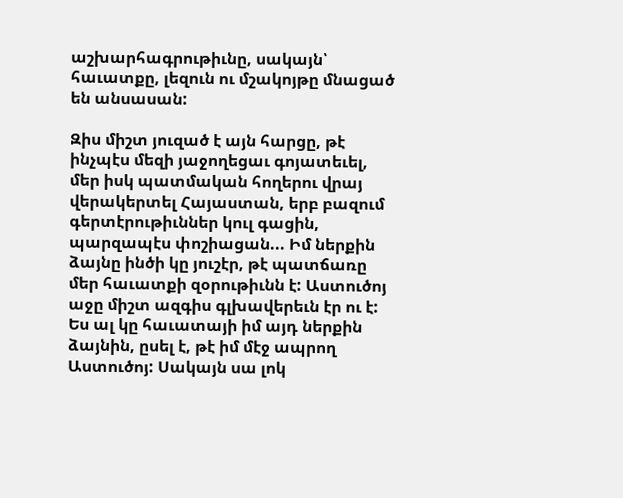աշխարհագրութիւնը, սակայն՝ հաւատքը, լեզուն ու մշակոյթը մնացած են անսասան:

Զիս միշտ յուզած է այն հարցը, թէ ինչպէս մեզի յաջողեցաւ գոյատեւել, մեր իսկ պատմական հողերու վրայ վերակերտել Հայաստան, երբ բազում գերտէրութիւններ կուլ գացին, պարզապէս փոշիացան... Իմ ներքին ձայնը ինծի կը յուշէր, թէ պատճառը մեր հաւատքի զօրութիւնն է: Աստուծոյ աջը միշտ ազգիս գլխավերեւն էր ու է: Ես ալ կը հաւատայի իմ այդ ներքին ձայնին, ըսել է, թէ իմ մէջ ապրող Աստուծոյ: Սակայն սա լոկ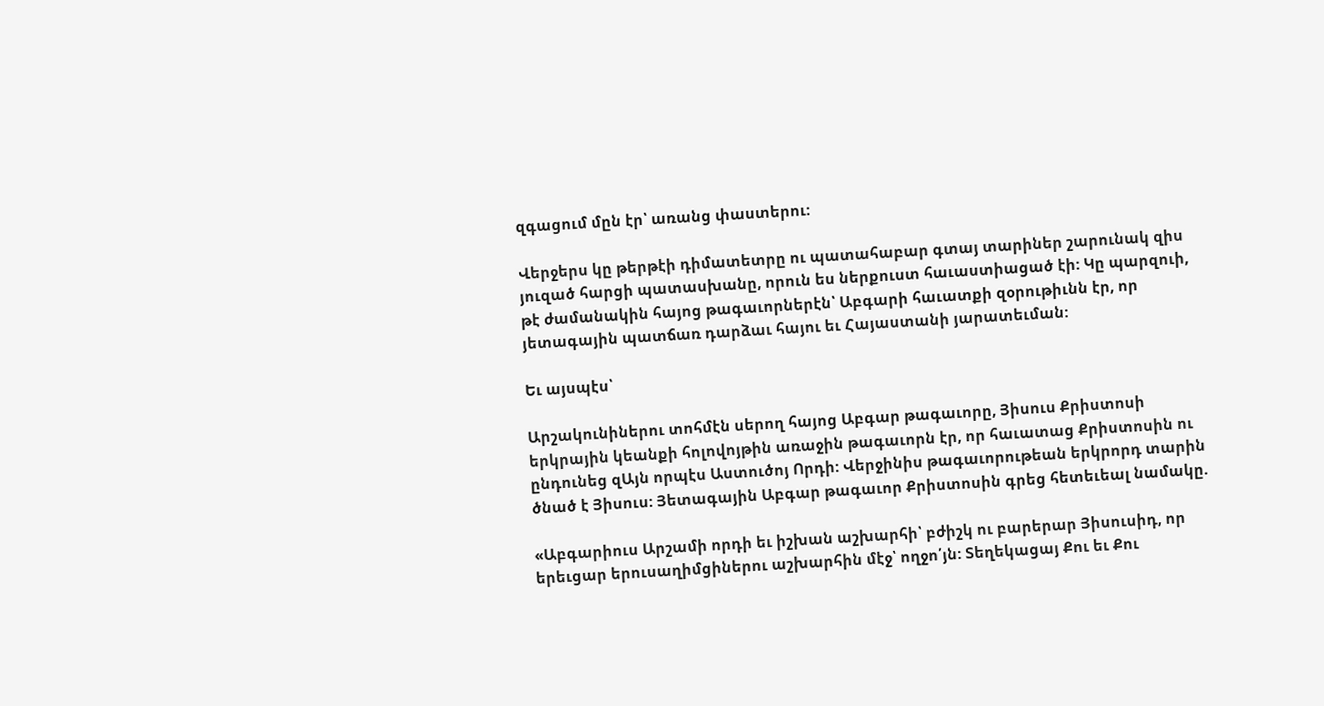զգացում մըն էր՝ առանց փաստերու:

Վերջերս կը թերթէի դիմատետրը ու պատահաբար գտայ տարիներ շարունակ զիս յուզած հարցի պատասխանը, որուն ես ներքուստ հաւաստիացած էի: Կը պարզուի, թէ ժամանակին հայոց թագաւորներէն՝ Աբգարի հաւատքի զօրութիւնն էր, որ յետագային պատճառ դարձաւ հայու եւ Հայաստանի յարատեւման:

Եւ այսպէս՝

Արշակունիներու տոհմէն սերող հայոց Աբգար թագաւորը, Յիսուս Քրիստոսի երկրային կեանքի հոլովոյթին առաջին թագաւորն էր, որ հաւատաց Քրիստոսին ու ընդունեց զԱյն որպէս Աստուծոյ Որդի: Վերջինիս թագաւորութեան երկրորդ տարին ծնած է Յիսուս: Յետագային Աբգար թագաւոր Քրիստոսին գրեց հետեւեալ նամակը.

«Աբգարիուս Արշամի որդի եւ իշխան աշխարհի՝ բժիշկ ու բարերար Յիսուսիդ, որ երեւցար երուսաղիմցիներու աշխարհին մէջ՝ ողջո՛յն: Տեղեկացայ Քու եւ Քու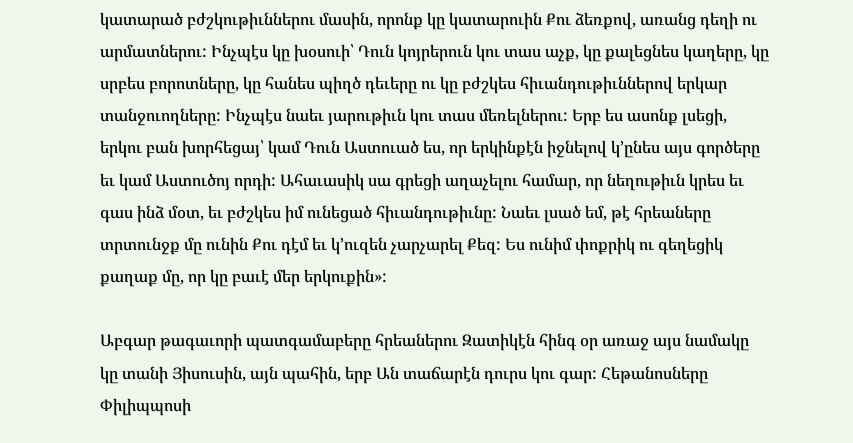կատարած բժշկութիւններու մասին, որոնք կը կատարուին Քու ձեռքով, առանց դեղի ու արմատներու: Ինչպէս կը խօսուի՝ Դուն կոյրերուն կու տաս աչք, կը քալեցնես կաղերը, կը սրբես բորոտները, կը հանես պիղծ դեւերը ու կը բժշկես հիւանդութիւններով երկար տանջուողները: Ինչպէս նաեւ յարութիւն կու տաս մեռելներու: Երբ ես ասոնք լսեցի, երկու բան խորհեցայ՝ կամ Դուն Աստուած ես, որ երկինքէն իջնելով կ՚ընես այս գործերը եւ կամ Աստուծոյ որդի: Ահաւասիկ սա գրեցի աղաչելու համար, որ նեղութիւն կրես եւ գաս ինձ մօտ, եւ բժշկես իմ ունեցած հիւանդութիւնը: Նաեւ լսած եմ, թէ հրեաները տրտունջք մը ունին Քու դէմ եւ կ՚ուզեն չարչարել Քեզ: Ես ունիմ փոքրիկ ու գեղեցիկ քաղաք մը, որ կը բաւէ մեր երկուքին»:

Աբգար թագաւորի պատգամաբերը հրեաներու Զատիկէն հինգ օր առաջ այս նամակը կը տանի Յիսուսին, այն պահին, երբ Ան տաճարէն դուրս կու գար: Հեթանոսները Փիլիպպոսի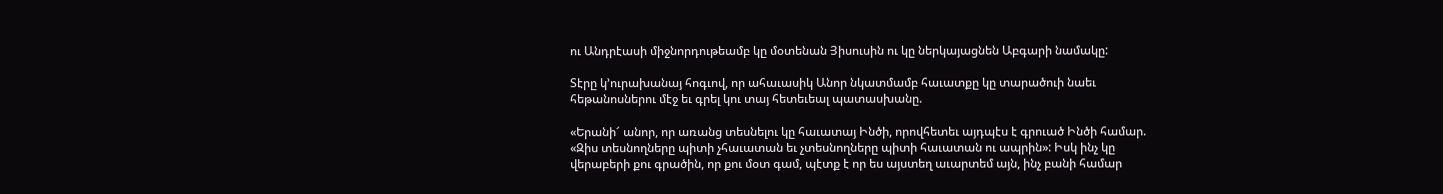ու Անդրէասի միջնորդութեամբ կը մօտենան Յիսուսին ու կը ներկայացնեն Աբգարի նամակը:

Տէրը կ՚ուրախանայ հոգւով, որ ահաւասիկ Անոր նկատմամբ հաւատքը կը տարածուի նաեւ հեթանոսներու մէջ եւ գրել կու տայ հետեւեալ պատասխանը.

«Երանի՜ անոր, որ առանց տեսնելու կը հաւատայ Ինծի, որովհետեւ այդպէս է գրուած Ինծի համար. «Զիս տեսնողները պիտի չհաւատան եւ չտեսնողները պիտի հաւատան ու ապրին»: Իսկ ինչ կը վերաբերի քու գրածին, որ քու մօտ գամ, պէտք է որ ես այստեղ աւարտեմ այն, ինչ բանի համար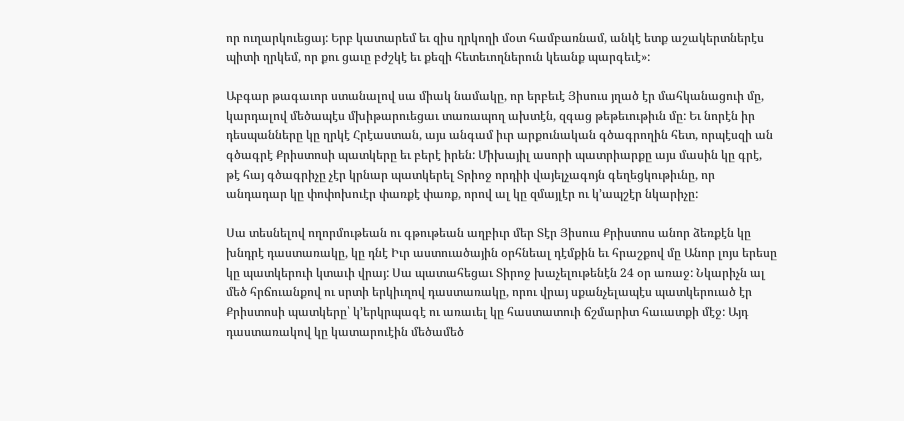որ ուղարկուեցայ: Երբ կատարեմ եւ զիս ղրկողի մօտ համբառնամ, անկէ ետք աշակերտներէս պիտի ղրկեմ, որ քու ցաւը բժշկէ եւ քեզի հետեւողներուն կեանք պարգեւէ»:

Աբգար թագաւոր ստանալով սա միակ նամակը, որ երբեւէ Յիսուս յղած էր մահկանացուի մը, կարդալով մեծապէս մխիթարուեցաւ տառապող ախտէն, զգաց թեթեւութիւն մը: Եւ նորէն իր դեսպանները կը ղրկէ Հրէաստան, այս անգամ իւր արքունական գծագրողին հետ, որպէսզի ան գծագրէ Քրիստոսի պատկերը եւ բերէ իրեն: Միխայիլ ասորի պատրիարքը այս մասին կը գրէ, թէ հայ գծագրիչը չէր կրնար պատկերել Տրիոջ որդիի վայելչագոյն գեղեցկութիւնը, որ անդադար կը փոփոխուէր փառքէ փառք, որով ալ կը զմայլէր ու կ՚ապշէր նկարիչը:

Սա տեսնելով ողորմութեան ու գթութեան աղբիւր մեր Տէր Յիսուս Քրիստոս անոր ձեռքէն կը խնդրէ դաստառակը, կը դնէ Իւր աստուածային օրհնեալ դէմքին եւ հրաշքով մը Անոր լոյս երեսը կը պատկերուի կտաւի վրայ: Սա պատահեցաւ Տիրոջ խաչելութենէն 24 օր առաջ: Նկարիչն ալ մեծ հրճուանքով ու սրտի երկիւղով դաստառակը, որու վրայ սքանչելապէս պատկերուած էր Քրիստոսի պատկերը՝ կ՚երկրպագէ ու առաւել կը հաստատուի ճշմարիտ հաւատքի մէջ: Այդ դաստառակով կը կատարուէին մեծամեծ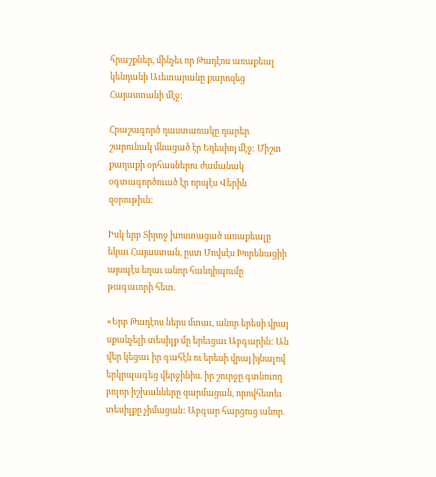հրաշքներ, մինչեւ որ Թադէոս առաքեալ կենդանի Աւետարանը քարոզեց Հայաստանի մէջ:

Հրաշագործ դաստառակը դարեր շարունակ մնացած էր Եդեսիոյ մէջ: Միշտ քաղաքի օրհասներու ժամանակ օգտագործուած էր որպէս Վերին զօրութիւն:

Իսկ երբ Տիրոջ խոստացած առաքեալը եկաւ Հայաստան, ըստ Մովսէս Խորենացիի այսպէս եղաւ անոր հանդիպումը թագաւորի հետ.

«Երբ Թադէոս ներս մտաւ, անոր երեսի վրայ սքանչելի տեսիլք մը երեւցաւ Աբգարին: Ան վեր կեցաւ իր գահէն ու երեսի վրայ իյնալով երկրպագեց վերջինիս. իր շուրջը գտնուող բոլոր իշխանները զարմացան, որովհետեւ տեսիլքը չիմացան: Աբգար հարցուց անոր.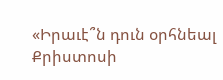«Իրաւէ՞ն դուն օրհնեալ Քրիստոսի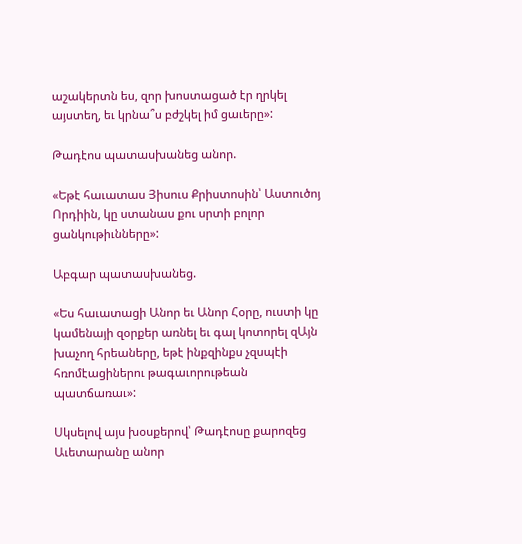աշակերտն ես, զոր խոստացած էր ղրկել այստեղ, եւ կրնա՞ս բժշկել իմ ցաւերը»:

Թադէոս պատասխանեց անոր.

«Եթէ հաւատաս Յիսուս Քրիստոսին՝ Աստուծոյ Որդիին, կը ստանաս քու սրտի բոլոր ցանկութիւնները»:

Աբգար պատասխանեց.

«Ես հաւատացի Անոր եւ Անոր Հօրը, ուստի կը կամենայի զօրքեր առնել եւ գալ կոտորել զԱյն խաչող հրեաները, եթէ ինքզինքս չզսպէի հռոմէացիներու թագաւորութեան պատճառաւ»:

Սկսելով այս խօսքերով՝ Թադէոսը քարոզեց Աւետարանը անոր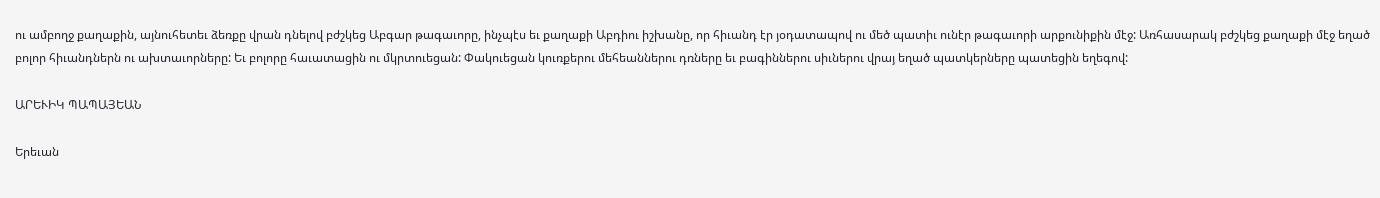ու ամբողջ քաղաքին, այնուհետեւ ձեռքը վրան դնելով բժշկեց Աբգար թագաւորը, ինչպէս եւ քաղաքի Աբդիու իշխանը, որ հիւանդ էր յօդատապով ու մեծ պատիւ ունէր թագաւորի արքունիքին մէջ: Առհասարակ բժշկեց քաղաքի մէջ եղած բոլոր հիւանդներն ու ախտաւորները: Եւ բոլորը հաւատացին ու մկրտուեցան: Փակուեցան կուռքերու մեհեաններու դռները եւ բագիններու սիւներու վրայ եղած պատկերները պատեցին եղեգով:

ԱՐԵՒԻԿ ՊԱՊԱՅԵԱՆ

Երեւան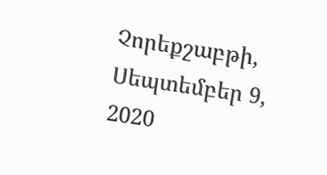Չորեքշաբթի, Սեպտեմբեր 9, 2020